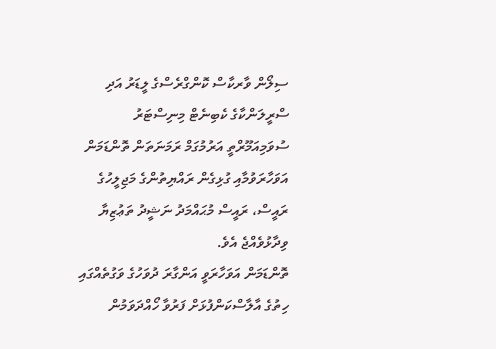ސިލޯން ވާރކާސް ކޮންގްރެސްގެ ލީޑަރު އަދި ސްރީލަންކާގެ ކެބިނެޓް މިނިސްޓަރު ސުވަމިއަމޫރްތީ އަރުމުގަމް ރަމަނަތަން ތޮންޑަމަން އަވަހާރަވުމާއި ގުޅިގެން ރައްޔިތުންގެ މަޖިލީހުގެ ރައީސް، ރައީސް މުޙައްމަދު ނަޝީދު ތަޢުޒިޔާ ވިދާޅުވެއްޖެ އެވެ.
ތޮންޑަމަން އަވަހާރަވީ އަންގާރަ ދުވަހުގެ ވަގުތެއްގައި ހިތުގެ އާލާސްކަންފުޅަށް ފަރުވާ ހޯއްދަވަމުން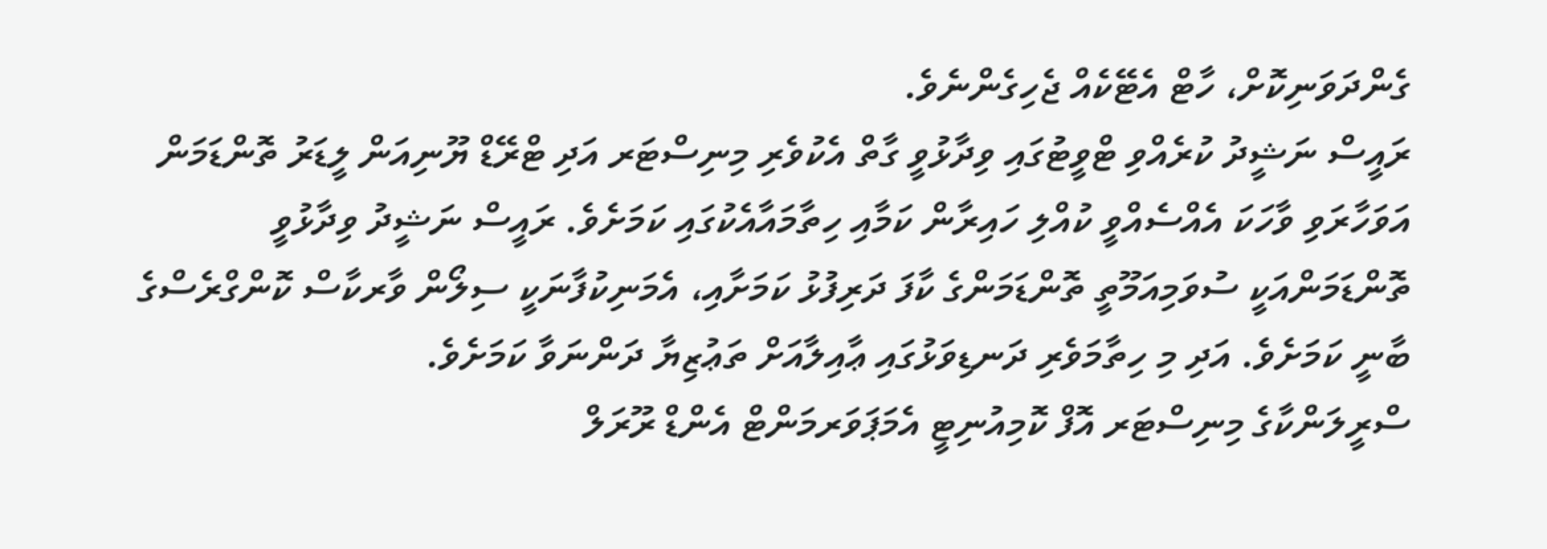ގެންދަވަނިކޮށް، ހާޓް އެޓޭކެއް ޖެހިގެންނެވެ.
ރައީސް ނަޝީދު ކުރެއްވި ޓްވީޓުގައި ވިދާޅުވީ ގާތް އެކުވެރި މިނިސްޓަރ އަދި ޓްރޭޑް ޔޫނިއަން ލީޑަރު ތޮންޑަމަން އަވަހާރަވި ވާހަކަ އެއްސެއްވީ ކުއްލި ހައިރާން ކަމާއި ހިތާމައާއެކުގައި ކަމަށެވެ. ރައީސް ނަޝީދު ވިދާޅުވީ ތޮންޑަމަންއަކީ ސުވަމިއަމޫތީ ތޮންޑަމަންގެ ކާފަ ދަރިފުޅު ކަމަށާއި، އެމަނިކުފާނަކީ ސިލޯން ވާރކާސް ކޮންގްރެސްގެ ބާނީ ކަމަށެވެ. އަދި މި ހިތާމަވެރި ދަނޑިވަޅުގައި ޢާއިލާއަށް ތަޢުޒިޔާ ދަންނަވާ ކަމަށެވެ.
ސްރީލަންކާގެ މިނިސްޓަރ އޮފް ކޮމިއުނިޓީ އެމަޕަވަރމަންޓް އެންޑް ރޫރަލް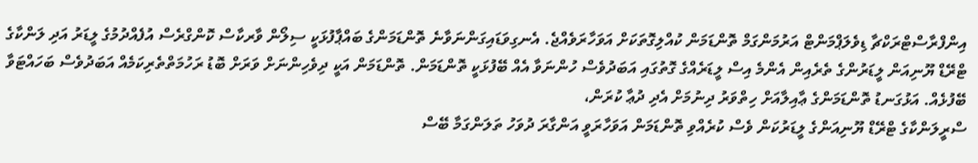އިންފްރާސްޓްރަކްޗާ ޑިވެލަޕްމަންޓް އަރުމަންގަމް ތޮންޑަމަން ކުއްލިގޮތަކަށް އަވަހާރަވެއްޖެ. އެނގިވަޑައިގަންނަވާނެ ތޮންޑަމަންގެ ބައްޕާފުޅަކީ ސިލޯން ވާރކާސް ކޮންގްރެސް އުފެއްދުމުގެ ލީޑަރު އަދި ލަންކާގެ ޓްރޭޑް ޔޫނިއަން ލީޑަރުންގެ ތެރެއިން އެންމެ އިސް ލީޑަރެއްގެ ގޮތުގައި އަބަދުވެސް ހުންނަވާ އެއް ބޭފުޅަކީ ތޮންޑަމަން. ތޮންޑަމަން އަކީ ދިވެހިންނަށް ވަރަށް ބޮޑު ރަހުމަތްތެރިކަމެއް އަބަދުވެސް ބަހައްޓަވާ ބޭފުޅެއް. އަޅުގަނޑު ތޮންޑަމަންގެ ޢާއިލާއަށް ހިތްވަރު ދިނުމަށް އެދި ދުޢާ ކުރަން،
ސްރީލަންކާގެ ޓްރޭޑް ޔޫނިއަންގެ ލީޑަރުކަން ވެސް ކުރެއްވި ތޮންޑަމަން އަވަހާރަވީ އަންގާރަ ދުވަހު ތަލަންގަމާ ބޭސް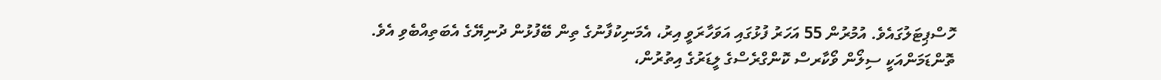ހޮސްޕިޓަލުގައެވެ. އުމުރުން 55 އަހަރު ފުޅުގައި އަވަހާރަވީ އިރު، އެމަނިކުފާނުގެ ތިން ބޭފުޅުން ދުނިޔޭގެ އެބަތިއްބެވި އެވެ.
ތޮންޑަމަންއަކީ ސިލޯން ވޯކާރސް ކޮންގްރެސްގެ ލީޑަރުގެ އިތުރުން،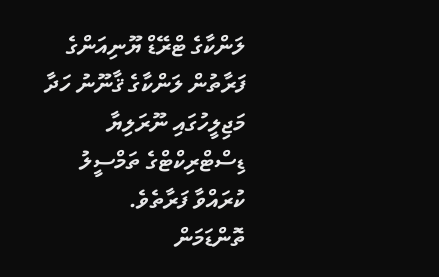ލަންކާގެ ޓްރޭޑް ޔޫނިއަންގެ ފަރާތުން ލަންކާގެ ޤާނޫނު ހަދާ މަޖިލީހުގައި ނޫރަލިޔާ ޑިސްޓްރިކްޓްގެ ތަމްސީލު ކުރައްވާ ފަރާތެވެ.
ތޮންޑަމަން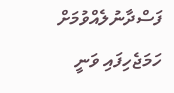ފަސްދާނުލެއްވުމަށް ހަމަޖެހިފައި ވަނީ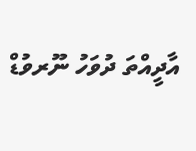އާދީއްތަ ދުވަހު ނޫރވުޑް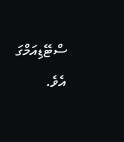ސްޓޭޑިއަމްގަ އެވެ.